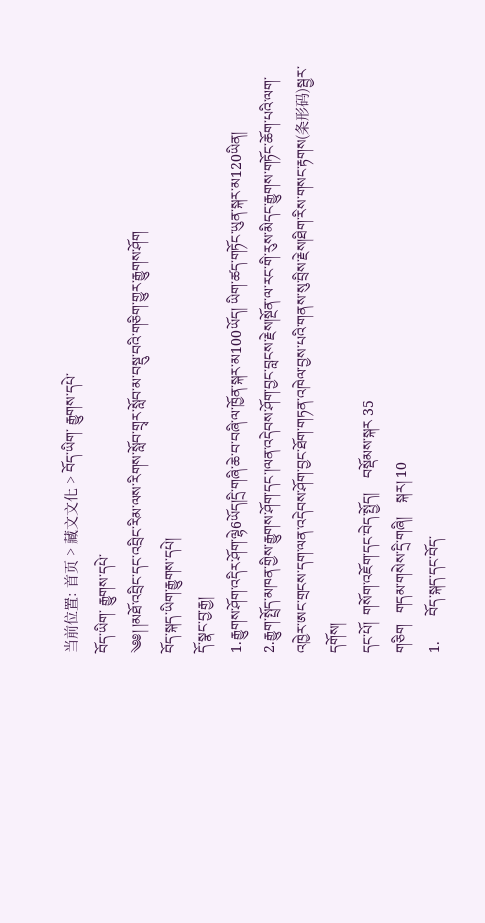当前位置: 首页 > 藏文文化 > བོད་ཡིག་ རྒྱུགས་དཔེ་
བོད་ཡིག་ རྒྱུགས་དཔེ་
༄༅། །མཐོ་འབྲིང་དང་འབྲིང་རིམ་ལས་རིགས་སློབ་གྲྭར་སློབ་མ་བསྡུ་བའི་གཅིག་གྱུར་རྒྱུགས་ཤོག
བོད་སྐད་ཡིག་རྒྱུགས་དཔེ།
དོ་སྣང་བྱ་རྒྱ།
1.རྒྱུགས་ཤོག་འདིར་ཤོག་ལྷེ6ཡོད།དྲི་གཞི་ཆེ་བ་བཞི་ལ་ཁྱོན་སྐར་མ100ཡོད། ཡིག་ཚད་གཏོང་ཡུན་སྐར་མ120ཡིན།
2.རྒྱུག་སྤྲོད་མཁན་གྱིས་རྒྱུགས་ཤོག་དང་།ལན་འདེབས་ཤོག་བྱང་བླངས་རྗེས།སྔོན་ལ་རང་གི་རུས་མིདང་རྒྱུགས་གཏོང་ཆོག་པའི་ལག་འཁྱེར་ཨང་གྲངས་དག་ལན་འདེབས་ཤོག་བྱང་ཐོག་གཏན་འཁེལ་བྱས་པའི་གནས་སུ་བྲིས་རྗེས།ཐིག་རིས་གསང་རྟགས(条形码)སྦྱར་དགོས།
དང་པོ།  གསོག་འཇོག་དང་བེད་སྤྱོད།    བསྡོམས་སྐར 35
གཅིག   གདམ་གསེས་དྲི་གཞི།    སྐར། 10
1.       བོད་སྐད་དང་བོད་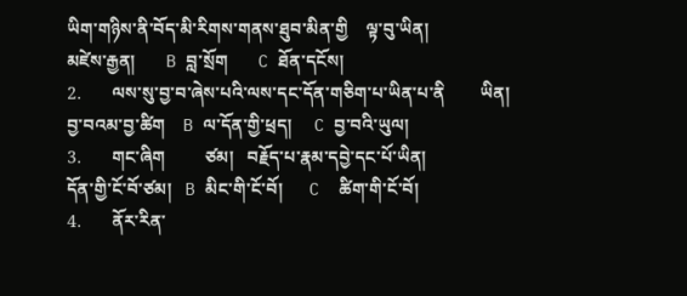ཡིག་གཉིས་ནི་བོད་མི་རིགས་གནས་ཐུབ་མིན་གྱི    ལྟ་བུ་ཡིན།
མཛེས་རྒྱན།       B བླ་སྲོག       C ཐོན་དངོས།
2.       ལས་སུ་བྱ་བ་ཞེས་པའི་ལས་དང་དོན་གཅིག་པ་ཡིན་པ་ནི        ཡིན།
བྱ་བའམ་བྱ་ཚིག    B ལ་དོན་གྱི་ཕྲད།     C བྱ་བའི་ཡུལ།
3.       གང་ཞིག         ཙམ།   བརྗོད་པ་རྣམ་དབྱེ་དང་པོ་ཡིན།
དོན་གྱི་ངོ་བོ་ཙམ།   B མིང་གི་ངོ་བོ།      C  ཚིག་གི་ངོ་བོ།
4.       ནོར་རིན་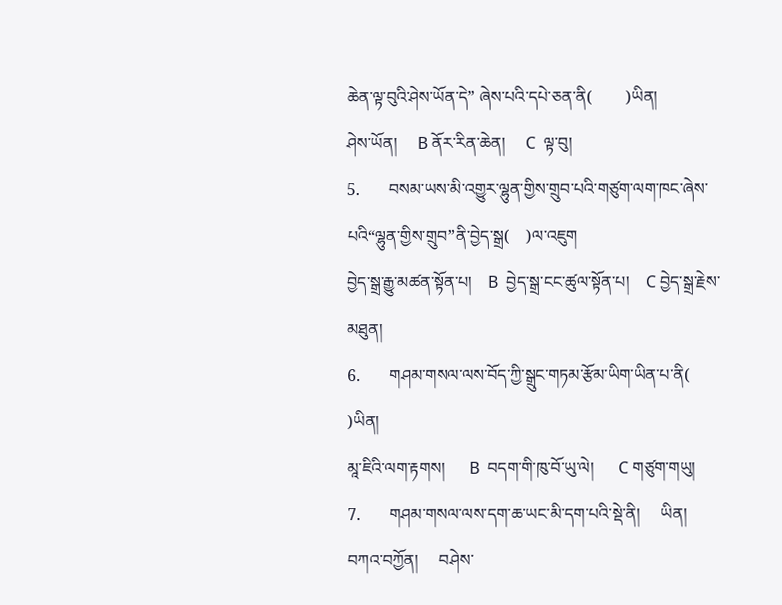ཆེན་ལྟ་བུའི་ཤེས་ཡོན་དེ” ཞེས་པའི་དཔེ་ཅན་ནི(        )ཡིན།
ཤེས་ཡོན།     B ནོར་རིན་ཆེན།     C  ལྟ་བུ།
5.       བསམ་ཡས་མི་འགྱུར་ལྷུན་གྱིས་གྲུབ་པའི་གཙུག་ལག་ཁང་ཞེས་པའི“ལྷུན་གྱིས་གྲུབ”ནི་བྱེད་སྒྲ(    )ལ་འཇུག
བྱེད་སྒྲ་རྒྱུ་མཚན་སྟོན་པ།    B  བྱེད་སྒྲ་ངང་ཚུལ་སྟོན་པ།    C བྱེད་སྒྲ་རྗེས་མཐུན།
6.       གཤམ་གསལ་ལས་བོད་ཀྱི་སྒྲུང་གཏམ་རྩོམ་ཡིག་ཡིན་པ་ནི(     )ཡིན།
མཱ་ཇིའི་ལག་རྟགས།      B  བདག་གི་ཁུ་བོ་ཡུ་ལེ།      C གཙུག་གཡུ།
7.       གཤམ་གསལ་ལས་དག་ཆ་ཡང་མི་དག་པའི་སྡེ་ནི།     ཡིན།
བཀའ་བཀྱོན།     བཤེས་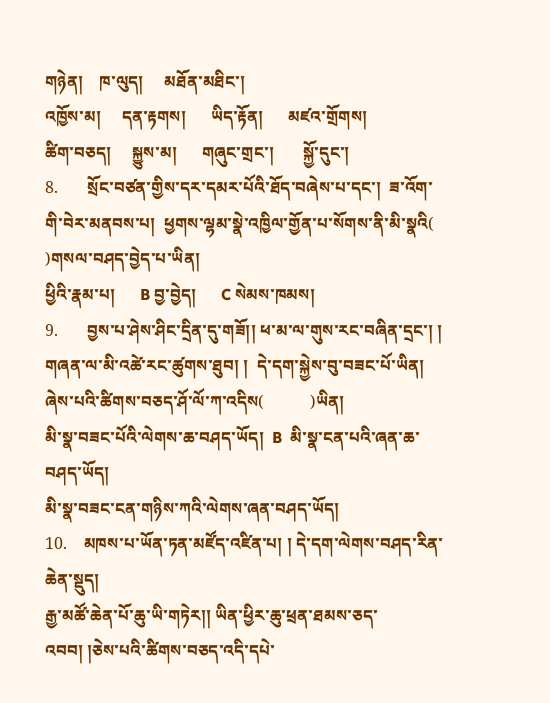གཉེན།    ཁ་ལུད།     མཐོན་མཐིང་།
འཁྱོས་མ།     དན་རྟགས།      ཡིད་རྟོན།      མཛའ་གྲོགས།
ཚིག་བཅད།     སྐྱུས་མ།      གཞུང་གྲང་།       སྐྱོ་དུང་།
8.       སྲོང་བཙན་གྱིས་དར་དམར་པོའི་ཐོད་བཞེས་པ་དང་།  ཟ་འོག་གི་བེར་མནབས་པ།  ཕྱགས་ལྷམ་སྣེ་འཁྱིལ་གྱོན་པ་སོགས་ནི་མི་སྣའི(      )གསལ་བཤད་བྱེད་པ་ཡིན།
ཕྱིའི་རྣམ་པ།      B བྱ་བྱེད།      C སེམས་ཁམས།
9.       བྱས་པ་ཤེས་ཤིང་དྲིན་དུ་གཟོ།། ཕ་མ་ལ་གུས་རང་བཞིན་དྲང་། ། གཞན་ལ་མི་འཚེ་རང་ཚུགས་ཐུབ། །  དེ་དག་སྐྱེས་བུ་བཟང་པོ་ཡིན།  ཞེས་པའི་ཚིགས་བཅད་ཤོ་ལོ་ཀ་འདིས(           )ཡིན།
མི་སྣ་བཟང་པོའི་ལེགས་ཆ་བཤད་ཡོད།  B  མི་སྣ་ངན་པའི་ཞན་ཆ་བཤད་ཡོད།
མི་སྣ་བཟང་ངན་གཉིས་ཀའི་ལེགས་ཞན་བཤད་ཡོད།
10.    མཁས་པ་ཡོན་ཏན་མཛོད་འཛིན་པ། ། དེ་དག་ལེགས་བཤད་རིན་ཆེན་སྡུད།
རྒྱ་མཚོ་ཆེན་པོ་ཆུ་ཡི་གཏེར།། ཡིན་ཕྱིར་ཆུ་ཕྲན་ཐམས་ཅད་འབབ། །ཅེས་པའི་ཚིགས་བཅད་འདི་དཔེ་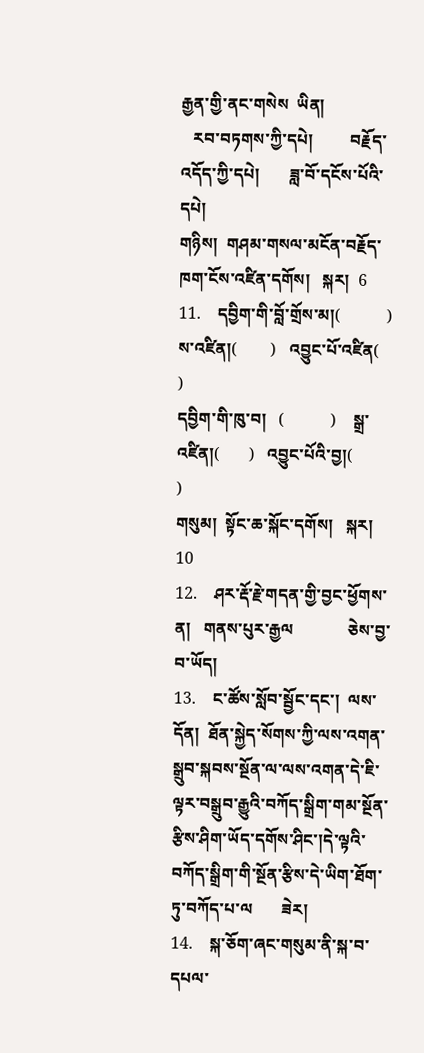རྒྱན་གྱི་ནང་གསེས  ཡིན།
   རབ་བཏགས་ཀྱི་དཔེ།         བརྗོད་འདོད་ཀྱི་དཔེ།       ཟླ་བོ་དངོས་པོའི་དཔེ།
གཉིས།  གཤམ་གསལ་མངོན་བརྗོད་ཁག་ངོས་འཛིན་དགོས།   སྐར།  6
11.    དབྱིག་གི་བློ་གྲོས་མ།(           )  ས་འཛིན།(        )   འབྱུང་པོ་འཛིན(          )
དབྱིག་གི་ཁུ་བ།   (           )    སྒྲ་འཛིན།(       )   འབྱུང་པོའི་བྱ།(           )
གསུམ།  སྟོང་ཆ་སྐོང་དགོས།   སྐར།    10
12.    ཤར་རྡོ་རྗེ་གདན་གྱི་བྱང་ཕྱོགས་ན།   གནས་པུར་རྒྱལ             ཅེས་བྱ་བ་ཡོད།
13.    ང་ཚོས་སློབ་སྦྱོང་དང་།  ལས་དོན།  ཐོན་སྐྱེད་སོགས་ཀྱི་ལས་འགན་སྒྲུབ་སྐབས་སྔོན་ལ་ལས་འགན་དེ་ཇི་ལྟར་བསྒྲུབ་རྒྱུའི་བཀོད་སྒྲིག་གམ་སྔོན་རྩིས་ཤིག་ཡོད་དགོས་ཤིང་།དེ་ལྟའི་བཀོད་སྒྲིག་གི་སྔོན་རྩིས་དེ་ཡིག་ཐོག་ཏུ་བཀོད་པ་ལ       ཟེར།
14.    སྐ་ཅོག་ཞང་གསུམ་ནི་སྐ་བ་དཔལ་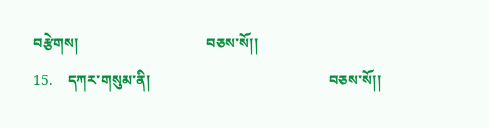བརྩེགས།                                   བཅས་སོ།།
15.    དཀར་གསུམ་ནི།                                                 བཅས་སོ།།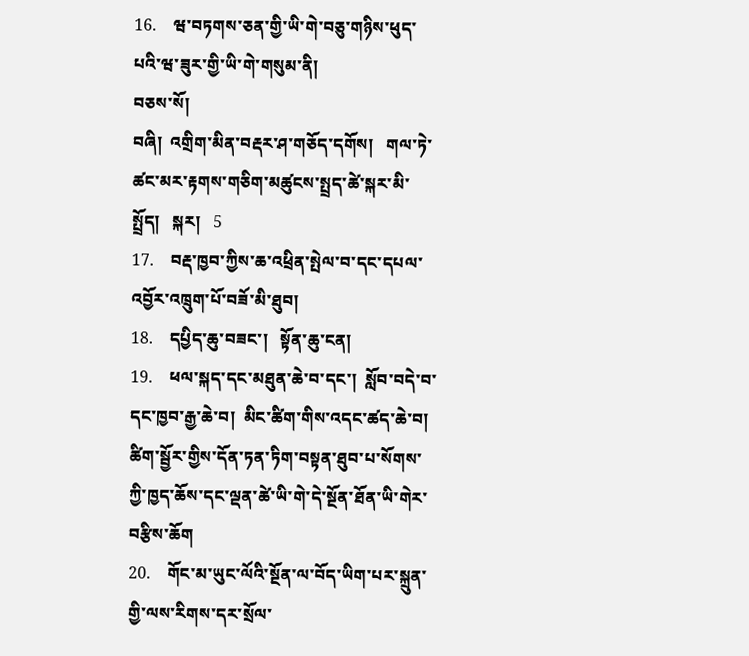16.    ཝ་བཏགས་ཅན་གྱི་ཡི་གེ་བཅུ་གཉིས་ཕུད་པའི་ཝ་ཟུར་གྱི་ཡི་གེ་གསུམ་ནི།                         བཅས་སོ།
བཞི།  འགྲིག་མིན་བརྡར་ཤ་གཅོད་དགོས།   གལ་ཏེ་ཚང་མར་རྟགས་གཅིག་མཚུངས་སྤྲད་ཚེ་སྐར་མི་ སྤྲོད།   སྐར།   5
17.    བརྡ་ཁྱབ་ཀྱིས་ཆ་འཕྲིན་སྤེལ་བ་དང་དཔལ་འབྱོར་འཁྲུག་པོ་བཟོ་མི་ཐུབ།
18.    དཔྱིད་ཆུ་བཟང་།   སྟོན་ཆུ་ངན།
19.    ཕལ་སྐད་དང་མཐུན་ཆེ་བ་དང་།  སློབ་བདེ་བ་དང་ཁྱབ་རྒྱ་ཆེ་བ།  མིང་ཚིག་གིས་འདང་ཚད་ཆེ་བ། ཚིག་སྦྱོར་གྱིས་དོན་ཏན་ཏིག་བསྟན་ཐུབ་པ་སོགས་ཀྱི་ཁྱད་ཆོས་དང་ལྡན་ཚེ་ཡི་གེ་དེ་སྔོན་ཐོན་ཡི་གེར་བརྩིས་ཆོག
20.    གོང་མ་ཡུང་ལོའི་སྔོན་ལ་བོད་ཡིག་པར་སྐྲུན་གྱི་ལས་རིགས་དར་སྲོལ་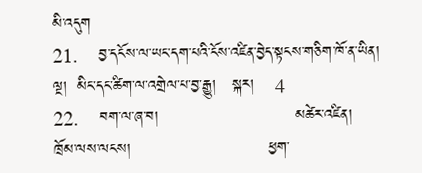མི་འདུག
21.    བྱ་དངོས་ལ་ཡང་དག་པའི་ངོས་འཛིན་བྱེད་སྟངས་གཅིག་ཁོ་ན་ཡིན།
ལྔ།  མིང་དང་ཚིག་ལ་འགྲེལ་པ་བྱ་རྒྱུ།   སྐར།    4
22.    བག་ལ་ཞ་བ།                          མཚེར་འཛིན།
ཁྲོམ་ལས་ལངས།                          ཕྱག་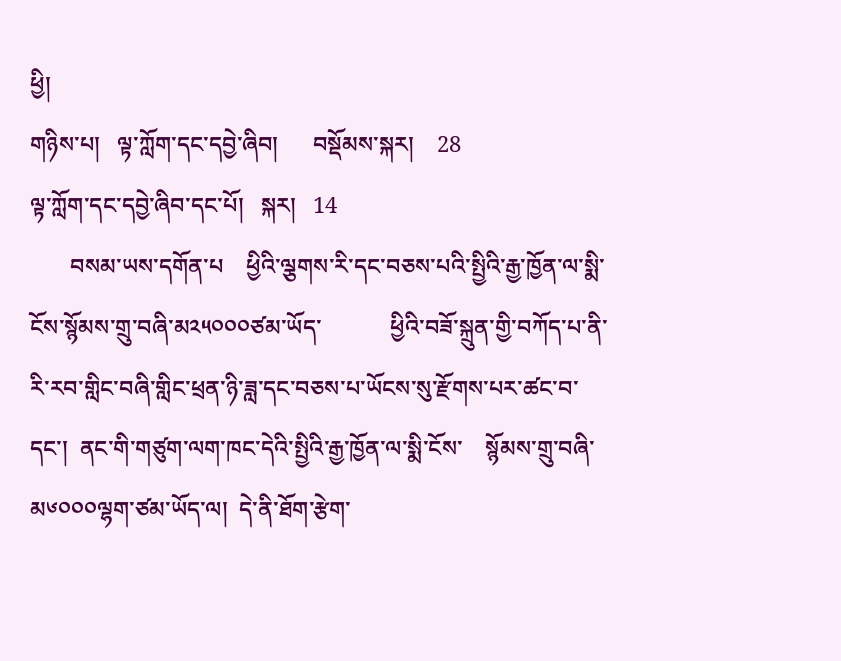ཕྱི།
གཉིས་པ།   ལྟ་ཀློག་དང་དབྱེ་ཞིབ།      བསྡོམས་སྐར།    28
ལྟ་ཀློག་དང་དབྱེ་ཞིབ་དང་པོ།   སྐར།   14
       བསམ་ཡས་དགོན་པ    ཕྱིའི་ལྕགས་རི་དང་བཅས་པའི་སྤྱིའི་རྒྱ་ཁྱོན་ལ་སྨི་ངོས་སྙོམས་གྲུ་བཞི་མ༢༥༠༠༠ཙམ་ཡོད་            ཕྱིའི་བཟོ་སྐྲུན་གྱི་བཀོད་པ་ནི་རི་རབ་གླིང་བཞི་གླིང་ཕྲན་ཉི་ཟླ་དང་བཅས་པ་ཡོངས་སུ་རྫོགས་པར་ཚང་བ་དང་།  ནང་གི་གཙུག་ལག་ཁང་དེའི་སྤྱིའི་རྒྱ་ཁྱོན་ལ་སྨི་ངོས་    སྙོམས་གྲུ་བཞི་མ༦༠༠༠ལྷག་ཙམ་ཡོད་ལ།  དེ་ནི་ཐོག་རྩེག་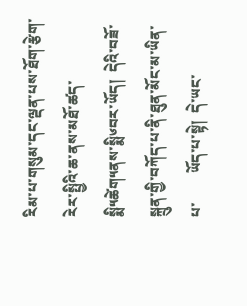རིམ་པ་གསུམ་དང་ལྡན་པས་ཐོག་རྩེག་རེར་སྤྱིའི་ཆ་ནས་མཐོ་ཚད་སྨི༥ཚེག༥ནས་སྨི༦བར་ཡོད།  དེའི་བཟོ་སྐྲུན་གྱི་བཀོད་པ་ནི་ཐུན་མོང་མ་ཡིན་པ་        ཡོད་པ་སྟེ།  དེ་ཡང་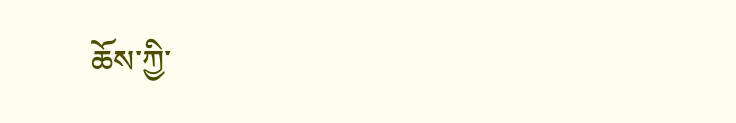ཆོས་ཀྱི་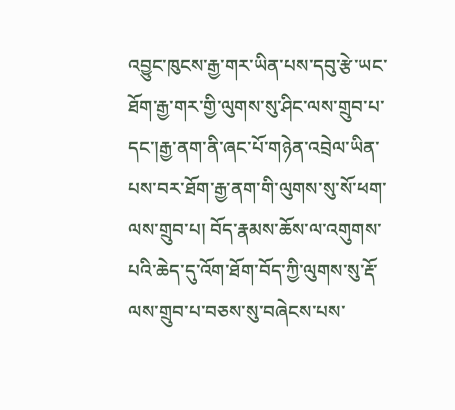འབྱུང་ཁུངས་རྒྱ་གར་ཡིན་པས་དབུ་རྩེ་ཡང་ཐོག་རྒྱ་གར་གྱི་ལུགས་སུ་ཤིང་ལས་གྲུབ་པ་དང་།རྒྱ་ནག་ནི་ཞང་པོ་གཉེན་འབྲེལ་ཡིན་པས་བར་ཐོག་རྒྱ་ནག་གི་ལུགས་སུ་སོ་ཕག་ལས་གྲུབ་པ། བོད་རྣམས་ཆོས་ལ་འགུགས་པའི་ཆེད་དུ་འོག་ཐོག་བོད་ཀྱི་ལུགས་སུ་རྡོ་ལས་གྲུབ་པ་བཅས་སུ་བཞེངས་པས་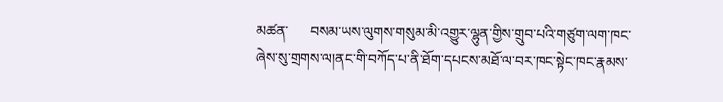མཚན་      བསམ་ཡས་ལུགས་གསུམ་མི་འགྱུར་ལྷུན་གྱིས་གྲུབ་པའི་གཙུག་ལག་ཁང་ཞེས་སུ་གྲགས་ལ།ནང་གི་བཀོད་པ་ནི་ཐོག་དཔངས་མཐོ་ལ་བར་ཁང་སྟེང་ཁང་རྣམས་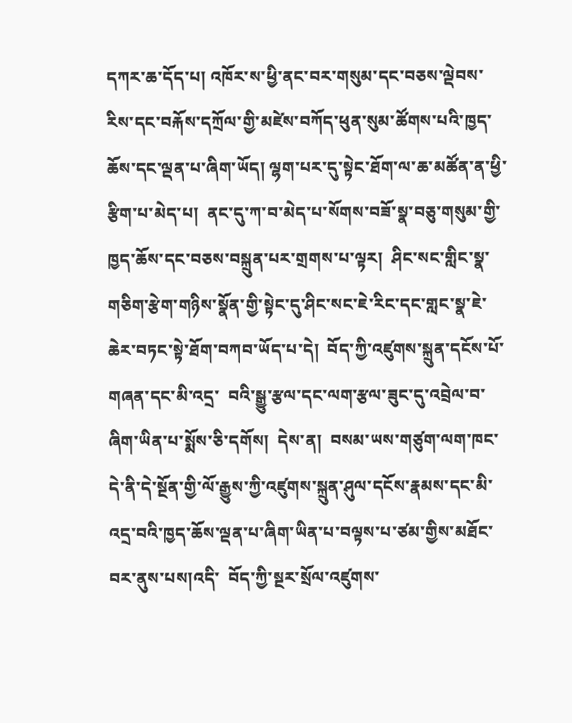དཀར་ཆ་དོད་པ། འཁོར་ས་ཕྱི་ནང་བར་གསུམ་དང་བཅས་ལྡེབས་རིས་དང་བརྐོས་དཀྲོལ་གྱི་མཛེས་བཀོད་ཕུན་སུམ་ཚོགས་པའི་ཁྱད་ཆོས་དང་ལྡན་པ་ཞིག་ཡོད། ལྷག་པར་དུ་སྟེང་ཐོག་ལ་ཆ་མཚོན་ན་ཕྱི་      རྩིག་པ་མེད་པ།  ནང་དུ་ཀ་བ་མེད་པ་སོགས་བཟོ་སྣ་བཅུ་གསུམ་གྱི་ཁྱད་ཆོས་དང་བཅས་བསྐྲུན་པར་གྲགས་པ་ལྟར།  ཤིང་སང་གླིང་སྣ་གཅིག་རྩེག་གཉིས་སྣོན་གྱི་སྟེང་དུ་ཤིང་སང་ཇེ་རིང་དང་གླང་སྣ་ཇེ་ཆེར་བཏང་སྟེ་ཐོག་བཀབ་ཡོད་པ་དེ།  བོད་ཀྱི་འཛུགས་སྐྲུན་དངོས་པོ་གཞན་དང་མི་འདྲ་  བའི་སྒྱུ་རྩལ་དང་ལག་རྩལ་ཟུང་དུ་འབྲེལ་བ་ཞིག་ཡིན་པ་སྨོས་ཅི་དགོས།  དེས་ན།  བསམ་ཡས་གཙུག་ལག་ཁང་དེ་ནི་དེ་སྔོན་གྱི་ལོ་རྒྱུས་ཀྱི་འཛུགས་སྐྲུན་ཤུལ་དངོས་རྣམས་དང་མི་འདྲ་བའི་ཁྱད་ཆོས་ལྡན་པ་ཞིག་ཡིན་པ་བལྟས་པ་ཙམ་གྱིས་མཐོང་བར་ནུས་པས།འདི་  བོད་ཀྱི་སྔར་སྲོལ་འཛུགས་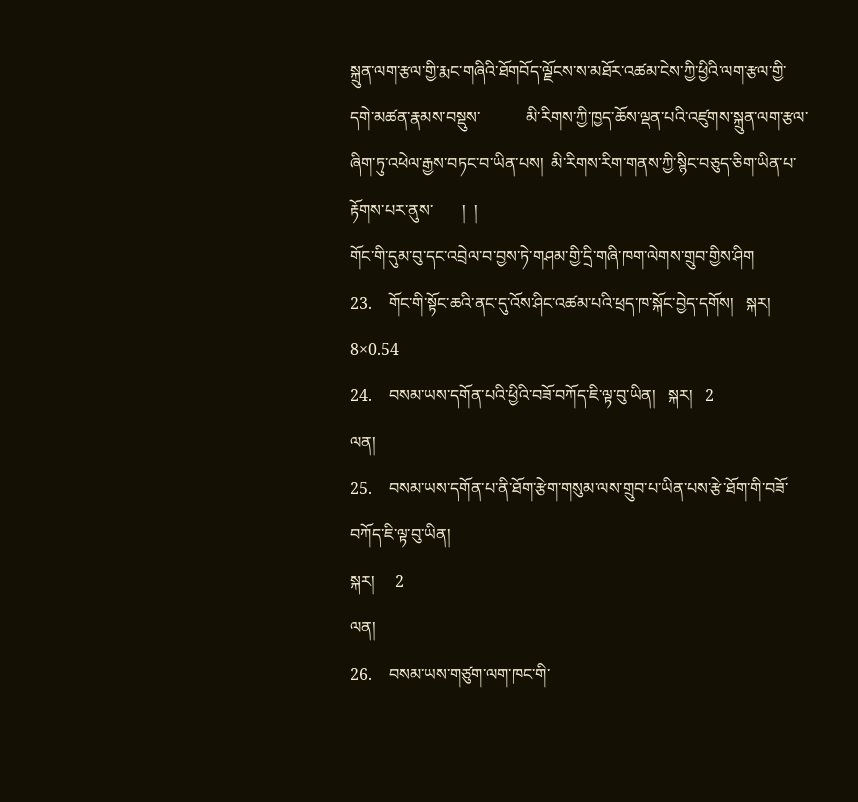སྐྲུན་ལག་རྩལ་གྱི་རྨང་གཞིའི་ཐོགབོད་ལྗོངས་ས་མཐོར་འཚམ་ངེས་ཀྱི་ཕྱིའི་ལག་རྩལ་གྱི་དགེ་མཚན་རྣམས་བསྡུས་           མི་རིགས་ཀྱི་ཁྱད་ཆོས་ལྡན་པའི་འཛུགས་སྐྲུན་ལག་རྩལ་ཞིག་ཏུ་འཕེལ་རྒྱས་བཏང་བ་ཡིན་པས།  མི་རིགས་རིག་གནས་ཀྱི་སྙིང་བཅུད་ཅིག་ཡིན་པ་རྟོགས་པར་ནུས་       །  །
གོང་གི་དུམ་བུ་དང་འབྲེལ་བ་བྱས་ཏེ་གཤམ་གྱི་དྲི་གཞི་ཁག་ལེགས་གྲུབ་གྱིས་ཤིག
23.    གོང་གི་སྟོང་ཆའི་ནང་དུ་འོས་ཤིང་འཚམ་པའི་ཕྲད་ཁ་སྐོང་བྱེད་དགོས།   སྐར།   8×0.54
24.    བསམ་ཡས་དགོན་པའི་ཕྱིའི་བཟོ་བཀོད་ཇི་ལྟ་བུ་ཡིན།   སྐར།   2
ལན།
25.    བསམ་ཡས་དགོན་པ་ནི་ཐོག་རྩེག་གསུམ་ལས་གྲུབ་པ་ཡིན་པས་རྩེ་ཐོག་གི་བཟོ་བཀོད་ཇི་ལྟ་བུ་ཡིན།
སྐར།     2
ལན།
26.    བསམ་ཡས་གཙུག་ལག་ཁང་གི་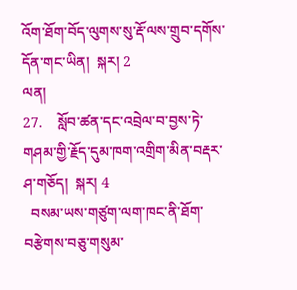འོག་ཐོག་བོད་ལུགས་སུ་རྡོ་ལས་གྲུབ་དགོས་དོན་གང་ཡིན།  སྐར། 2
ལན།
27.    སློབ་ཚན་དང་འབྲེལ་བ་བྱས་ཏེ་གཤམ་གྱི་རྗོད་དུམ་ཁག་འགྲིག་མིན་བརྡར་ཤ་གཅོད།  སྐར། 4
  བསམ་ཡས་གཙུག་ལག་ཁང་ནི་ཐོག་བརྩེགས་བཅུ་གསུམ་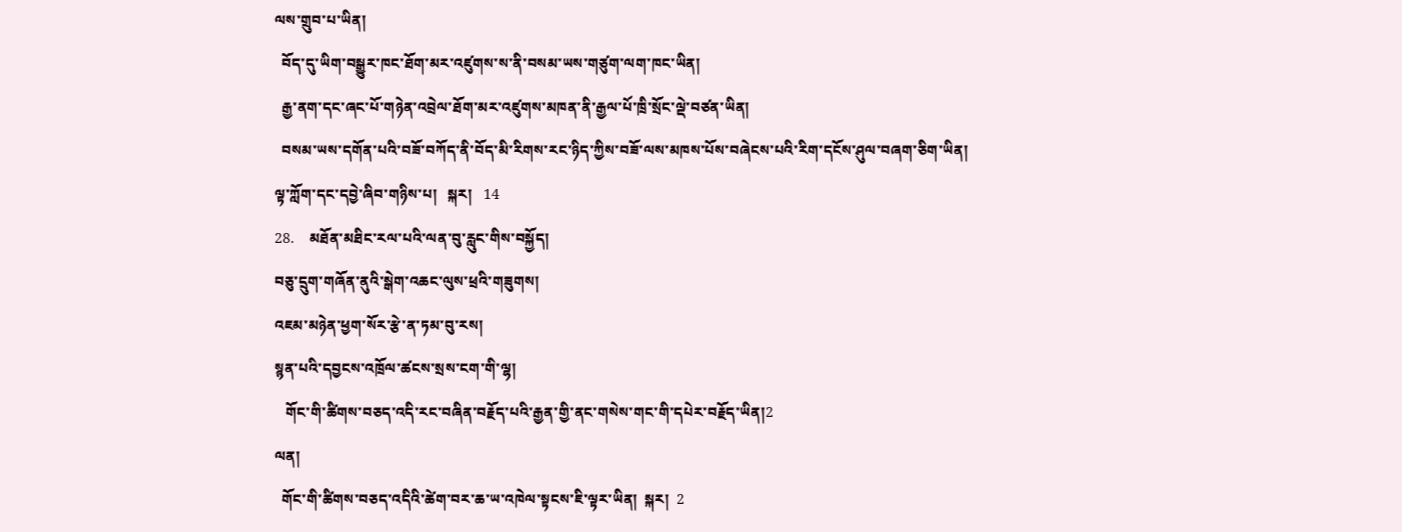ལས་གྲུབ་པ་ཡིན།
  བོད་དུ་ཡིག་བསྒྱུར་ཁང་ཐོག་མར་འཛུགས་ས་ནི་བསམ་ཡས་གཙུག་ལག་ཁང་ཡིན།
  རྒྱ་ནག་དང་ཞང་པོ་གཉེན་འབྲེལ་ཐོག་མར་འཛུགས་མཁན་ནི་རྒྱལ་པོ་ཁྲི་སྲོང་ལྡེ་བཙན་ཡིན།
  བསམ་ཡས་དགོན་པའི་བཟོ་བཀོད་ནི་བོད་མི་རིགས་རང་ཉིད་ཀྱིས་བཟོ་ལས་མཁས་པོས་བཞེངས་པའི་རིག་དངོས་ཤུལ་བཞག་ཅིག་ཡིན།
ལྟ་ཀློག་དང་དབྱེ་ཞིབ་གཉིས་པ།   སྐར།   14
28.    མཐོན་མཐིང་རལ་པའི་ལན་བུ་རླུང་གིས་བསྐྱོད།
བཅུ་དྲུག་གཞོན་ནུའི་སྒེག་འཆང་ལུས་ཕྲའི་གཟུགས།
འཇམ་མཉེན་ཕྱག་སོར་རྩེ་ན་ཏམ་བུ་རས།
སྙན་པའི་དབྱངས་འཁྲོལ་ཚངས་སྲས་ངག་གི་ལྷ།
   གོང་གི་ཚིགས་བཅད་འདི་རང་བཞིན་བརྗོད་པའི་རྒྱན་གྱི་ནང་གསེས་གང་གི་དཔེར་བརྗོད་ཡིན།2
ལན།
  གོང་གི་ཚིགས་བཅད་འདིའི་ཚེག་བར་ཆ་ཡ་འཁེལ་སྟངས་ཇི་ལྟར་ཡིན།  སྐར།  2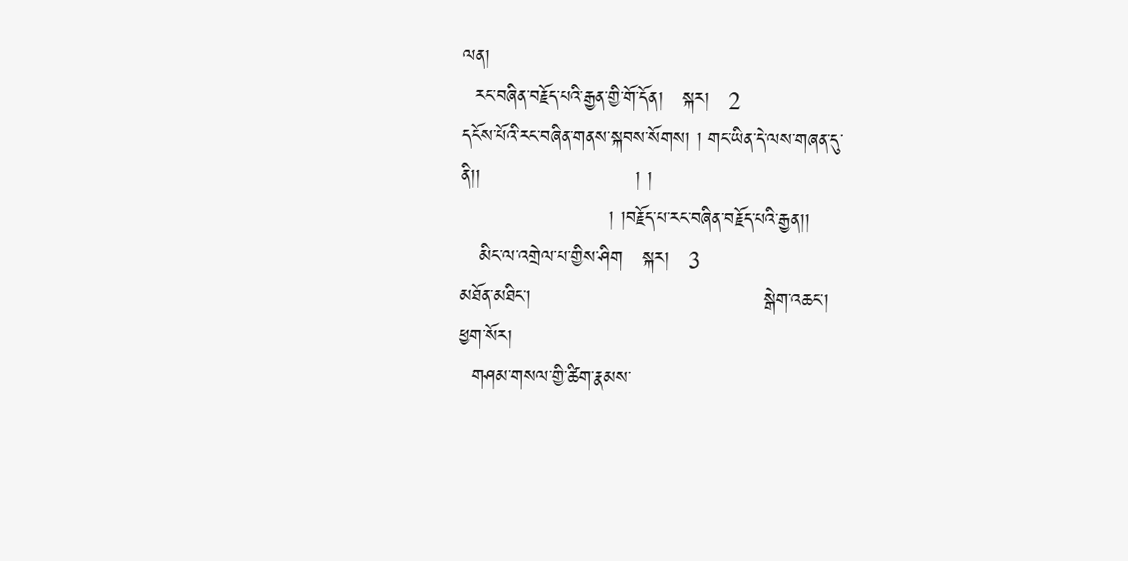ལན།
  རང་བཞིན་བརྗོད་པའི་རྒྱན་གྱི་གོ་དོན།   སྐར།   2
དངོས་པོའི་རང་བཞིན་གནས་སྐབས་སོགས། ། གང་ཡིན་དེ་ལས་གཞན་དུ་ནི།།                        ། །
                       ། །བརྗོད་པ་རང་བཞིན་བརྗོད་པའི་རྒྱན།།
   མིང་ལ་འགྲེལ་པ་གྱིས་ཤིག   སྐར།   3
མཐོན་མཐིང་།                                    སྒེག་འཆང་།
ཕྱག་སོར།
  གཤམ་གསལ་གྱི་ཚིག་རྣམས་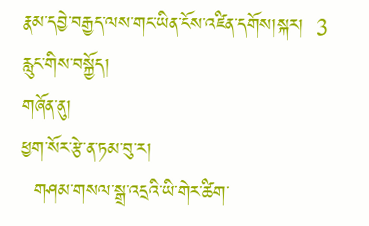རྣམ་དབྱེ་བརྒྱད་ལས་གང་ཡིན་ངོས་འཛིན་དགོས།སྐར།  3
རླུང་གིས་བསྐྱོད།
གཞོན་ནུ།
ཕྱག་སོར་རྩེ་ན་ཏམ་བུ་ར།
  གཤམ་གསལ་སྒྲ་འདྲའི་ཡི་གེར་ཚིག་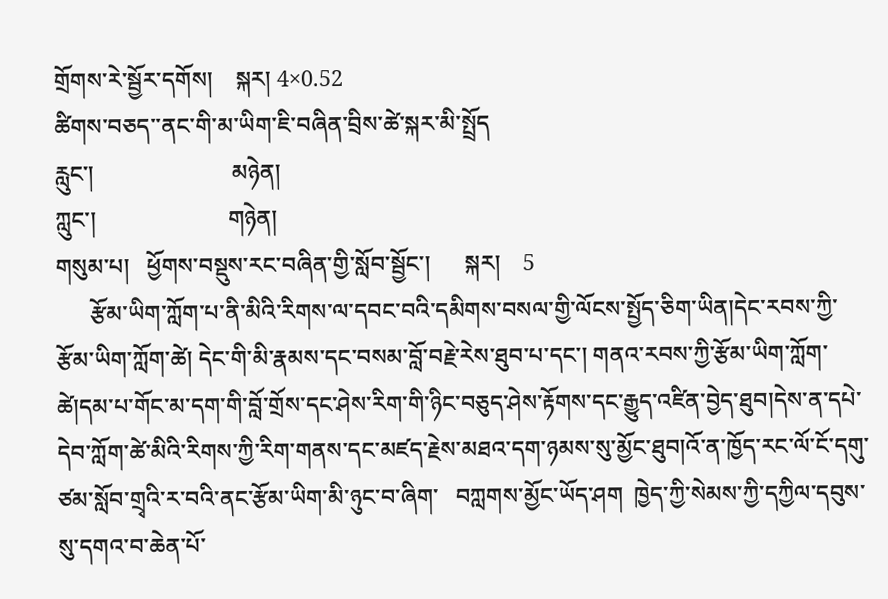གྲོགས་རེ་སྦྱོར་དགོས།    སྐར། 4×0.52
ཚིགས་བཅད་་ནང་གི་མ་ཡིག་ཇི་བཞིན་བྲིས་ཚེ་སྐར་མི་སྤྲོད
རླུང་།                        མཉེན།
ཀླུང་།                       གཉེན།
གསུམ་པ།   ཕྱོགས་བསྡུས་རང་བཞིན་གྱི་སློབ་སྦྱོང་།      སྐར།    5
      རྩོམ་ཡིག་ཀློག་པ་ནི་མིའི་རིགས་ལ་དབང་བའི་དམིགས་བསལ་གྱི་ལོངས་སྤྱོད་ཅིག་ཡིན།དེང་རབས་ཀྱི་རྩོམ་ཡིག་ཀློག་ཚེ། དེང་གི་མི་རྣམས་དང་བསམ་བློ་བརྗེ་རེས་ཐུབ་པ་དང་། གནའ་རབས་ཀྱི་རྩོམ་ཡིག་ཀློག་ཚེ།དམ་པ་གོང་མ་དག་གི་བློ་གྲོས་དང་ཤེས་རིག་གི་ཉིང་བཅུད་ཤེས་རྟོགས་དང་རྒྱུད་འཛིན་བྱེད་ཐུབ།དེས་ན་དཔེ་དེབ་ཀློག་ཚེ་མིའི་རིགས་ཀྱི་རིག་གནས་དང་མཛད་རྗེས་མཐའ་དག་ཉམས་སུ་མྱོང་ཐུབ།འོ་ན་ཁྱོད་རང་ལོ་ངོ་དགུ་ཙམ་སློབ་གྲྭའི་ར་བའི་ནང་རྩོམ་ཡིག་མི་ཉུང་བ་ཞིག་   བཀླགས་མྱོང་ཡོད་ཤག  ཁྱེད་ཀྱི་སེམས་ཀྱི་དཀྱིལ་དབུས་སུ་དགའ་བ་ཆེན་པོ་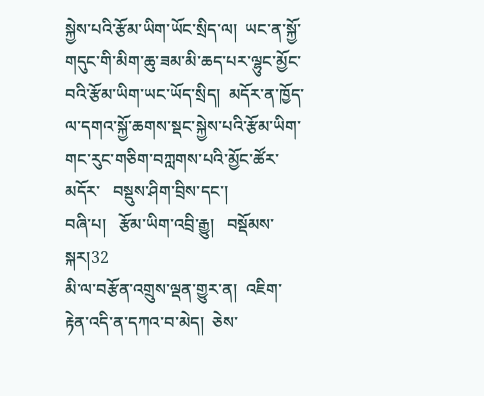སྐྱེས་པའི་རྩོམ་ཡིག་ཡོང་སྲིད་ལ།  ཡང་ན་སྐྱོ་གདུང་གི་མིག་ཆུ་ཟམ་མི་ཆད་པར་ལྷུང་མྱོང་བའི་རྩོམ་ཡིག་ཡང་ཡོད་སྲིད།  མདོར་ན་ཁྱོད་ལ་དགའ་སྐྱོ་ཆགས་སྡང་སྐྱེས་པའི་རྩོམ་ཡིག་གང་རུང་གཅིག་བཀླགས་པའི་མྱོང་ཚོར་མདོར་   བསྡུས་ཤིག་བྲིས་དང་།
བཞི་པ།   རྩོམ་ཡིག་འབྲི་རྒྱུ།   བསྡོམས་སྐར།32
མི་ལ་བརྩོན་འགྲུས་ལྡན་གྱུར་ན།  འཇིག་རྟེན་འདི་ན་དཀའ་བ་མེད།  ཅེས་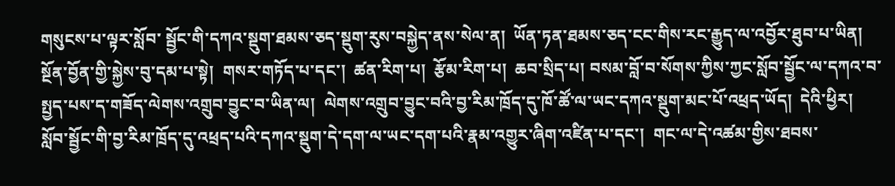གསུངས་པ་ལྟར་སློབ་ སྦྱོང་གི་དཀའ་སྡུག་ཐམས་ཅད་སྡུག་རུས་བསྐྱེད་ནས་སེལ་ན།  ཡོན་ཏན་ཐམས་ཅད་ངང་གིས་རང་རྒྱུད་ལ་འབྱོར་ཐུབ་པ་ཡིན།  སྔོན་བྱོན་གྱི་སྐྱེས་བུ་དམ་པ་སྟེ།  གསར་གཏོད་པ་དང་།  ཚན་རིག་པ།  རྩོམ་རིག་པ།  ཆབ་སྲིད་པ། བསམ་བློ་བ་སོགས་ཀྱིས་ཀྱང་སློབ་སྦྱོང་ལ་དཀའ་བ་སྤྱད་པས་ད་གཟོད་ལེགས་འགྲུབ་བྱུང་བ་ཡིན་ལ།  ལེགས་འགྲུབ་བྱུང་བའི་བྱ་རིམ་ཁྲོད་དུ་ཁོ་ཚོ་ལ་ཡང་དཀའ་སྡུག་མང་པོ་འཕྲད་ཡོད།  དེའི་ཕྱིར། སློབ་སྦྱོང་གི་བྱ་རིམ་ཁྲོད་དུ་འཕྲད་པའི་དཀའ་སྡུག་དེ་དག་ལ་ཡང་དག་པའི་རྣམ་འགྱུར་ཞིག་འཛིན་པ་དང་།  གང་ལ་དེ་འཚམ་གྱིས་ཐབས་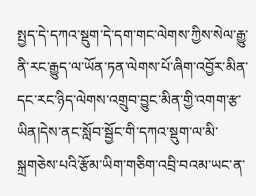སྤྱད་དེ་དཀའ་སྡུག་དེ་དག་གང་ལེགས་ཀྱིས་སེལ་རྒྱུ་ནི་རང་རྒྱུད་ལ་ཡོན་ཏན་ལེགས་པོ་ཞིག་འབྱོར་མིན་དང་རང་ཉིད་ལེགས་འགྲུབ་བྱུང་མིན་གྱི་འགག་རྩ་ཡིན།དེས་ནང་སློབ་སྦྱོང་གི་དཀའ་སྡུག་ལ་མི་སྐྲགཅེས་པའི་རྩོམ་ཡིག་གཅིག་འབྲི་བའམ་ཡང་ན་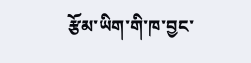རྩོམ་ཡིག་གི་ཁ་བྱང་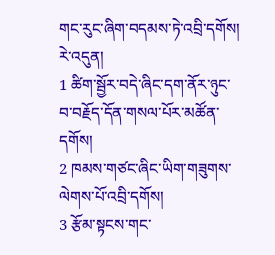གང་རུང་ཞིག་བདམས་ཏེ་འབྲི་དགོས།
རེ་འདུན།
1 ཚིག་སྦྱོར་བདེ་ཞིང་དག་ནོར་ཉུང་བ་བརྗོད་དོན་གསལ་པོར་མཚོན་དགོས།
2 ཁམས་གཙང་ཞིང་ཡིག་གཟུགས་ལེགས་པོ་འབྲི་དགོས།
3 རྩོམ་སྟངས་གང་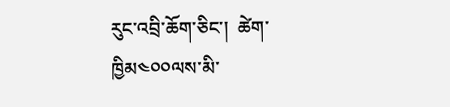རུང་འབྲི་ཆོག་ཅིང་།  ཚེག་ཁྱིམ༤༠༠ལས་མི་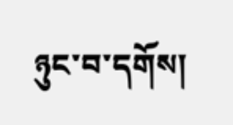ཉུང་བ་དགོས།